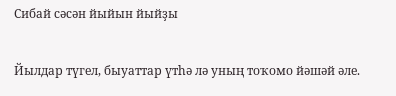Сибай сәсән йыйын йыйҙы

Йылдар түгел, быуаттар үтһә лә уның тоҡомо йәшәй әле.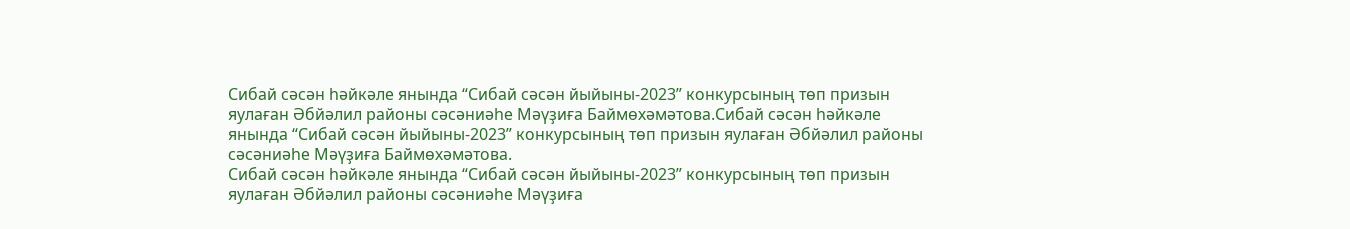Сибай сәсән һәйкәле янында “Сибай сәсән йыйыны-2023” конкурсының төп призын яулаған Әбйәлил районы сәсәниәһе Мәүҙиға Баймөхәмәтова.Сибай сәсән һәйкәле янында “Сибай сәсән йыйыны-2023” конкурсының төп призын яулаған Әбйәлил районы сәсәниәһе Мәүҙиға Баймөхәмәтова.
Сибай сәсән һәйкәле янында “Сибай сәсән йыйыны-2023” конкурсының төп призын яулаған Әбйәлил районы сәсәниәһе Мәүҙиға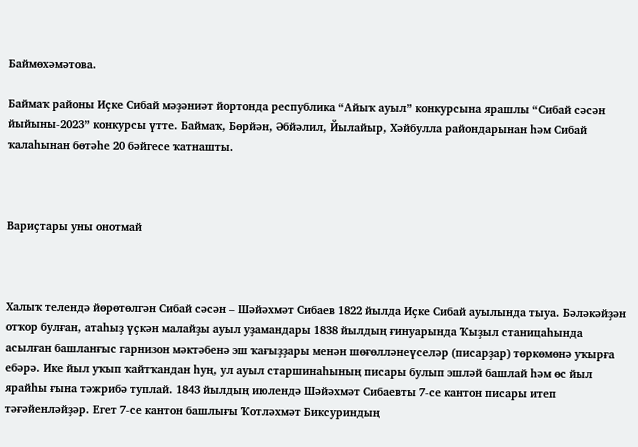Баймөхәмәтова.

Баймаҡ районы Иҫке Сибай мәҙәниәт йортонда республика “Айыҡ ауыл” конкурсына ярашлы “Сибай сәсән йыйыны-2023” конкурсы үтте. Баймаҡ, Бөрйән, Әбйәлил, Йылайыр, Хәйбулла райондарынан һәм Сибай ҡалаһынан бөтәһе 20 бәйгесе ҡатнашты.



Вариҫтары уны онотмай



Халыҡ телендә йөрөтөлгән Сибай сәсән – Шәйәхмәт Сибаев 1822 йылда Иҫке Сибай ауылында тыуа. Бәләкәйҙән отҡор булған, атаһыҙ үҫкән малайҙы ауыл уҙамандары 1838 йылдың ғинуарында Ҡыҙыл станицаһында асылған башланғыс гарнизон мәктәбенә эш ҡағыҙҙары менән шөғөлләнеүселәр (писарҙар) төркөмөнә уҡырға ебәрә. Ике йыл уҡып ҡайтҡандан һуң, ул ауыл старшинаһының писары булып эшләй башлай һәм өс йыл ярайһы ғына тәжрибә туплай. 1843 йылдың июлендә Шәйәхмәт Сибаевты 7-се кантон писары итеп тәғәйенләйҙәр. Егет 7-се кантон башлығы Ҡотләхмәт Биксуриндың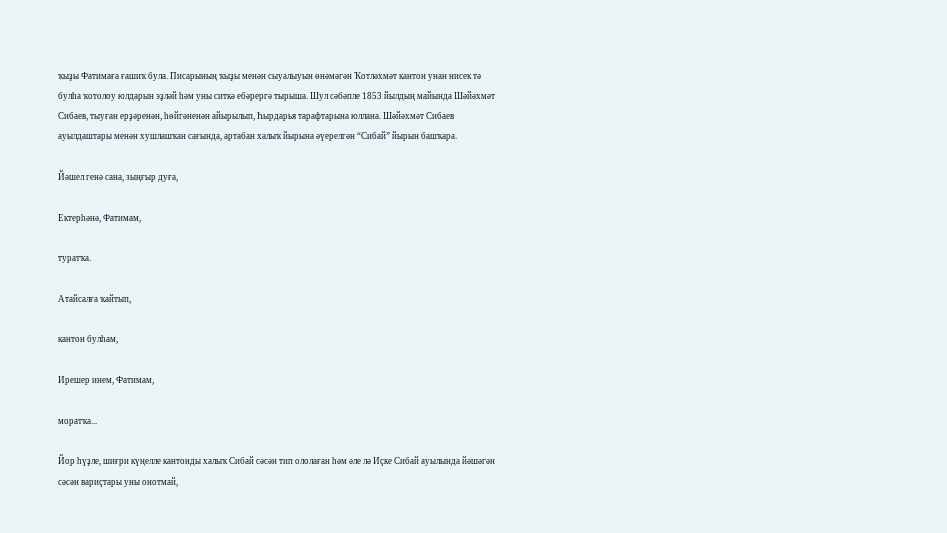ҡыҙы Фатимаға ғашиҡ була. Писарының ҡыҙы менән сыуалыуын өнәмәгән Ҡотләхмәт кантон унан нисек тә булһа ҡотолоу юлдарын эҙләй һәм уны ситкә ебәрергә тырыша. Шул сәбәпле 1853 йылдың майында Шәйәхмәт Сибаев, тыуған ерҙәренән, һөйгәненән айырылып, Һырдарья тарафтарына юллана. Шәйәхмәт Сибаев ауылдаштары менән хушлашҡан сағында, артабан халыҡ йырына әүерелгән “Сибай” йырын башҡара.

Йәшел генә сана, зыңғыр дуға,

Ектерһәнә, Фатимам,

туратҡа.

Атайсалға ҡайтып,

кантон булһам,

Ирешер инем, Фатимам,

моратҡа...

Йор һүҙле, шиғри күңелле кантонды халыҡ Сибай сәсән тип ололаған һәм әле лә Иҫке Сибай ауылында йәшәгән сәсән вариҫтары уны онотмай,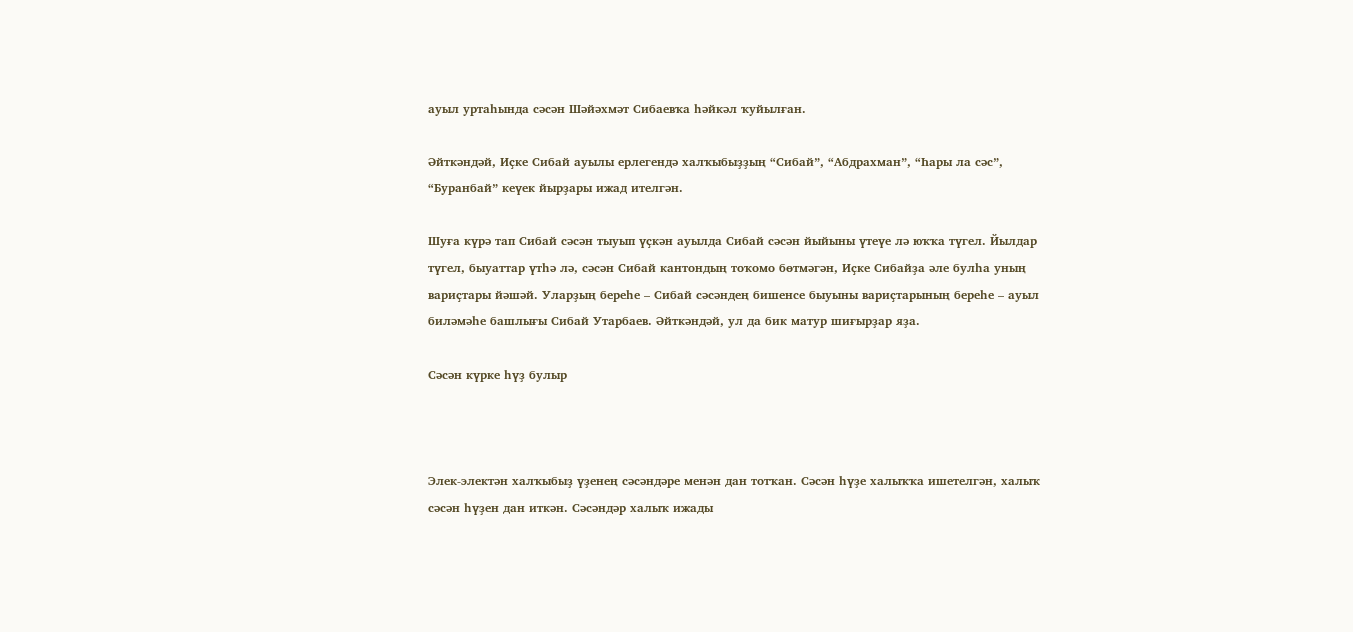ауыл уртаһында сәсән Шәйәхмәт Сибаевҡа һәйкәл ҡуйылған.

Әйткәндәй, Иҫке Сибай ауылы ерлегендә халҡыбыҙҙың “Сибай”, “Абдрахман”, “Һары ла сәс”, “Буранбай” кеүек йырҙары ижад ителгән.

Шуға күрә тап Сибай сәсән тыуып үҫкән ауылда Сибай сәсән йыйыны үтеүе лә юҡҡа түгел. Йылдар түгел, быуаттар үтһә лә, сәсән Сибай кантондың тоҡомо бөтмәгән, Иҫке Сибайҙа әле булһа уның вариҫтары йәшәй. Уларҙың береһе – Сибай сәсәндең бишенсе быуыны вариҫтарының береһе – ауыл биләмәһе башлығы Сибай Утарбаев. Әйткәндәй, ул да бик матур шиғырҙар яҙа.

Сәсән күрке һүҙ булыр



Элек-электән халҡыбыҙ үҙенең сәсәндәре менән дан тотҡан. Сәсән һүҙе халыҡҡа ишетелгән, халыҡ сәсән һүҙен дан иткән. Сәсәндәр халыҡ ижады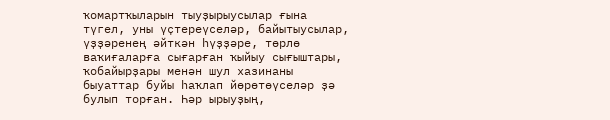ҡомартҡыларын тыуҙырыусылар ғына түгел, уны үҫтереүселәр, байытыусылар, үҙҙәренең әйткән һүҙҙәре, төрлө ваҡиғаларға сығарған ҡыйыу сығыштары, ҡобайырҙары менән шул хазинаны быуаттар буйы һаҡлап йөрөтөүселәр ҙә булып торған. Һәр ырыуҙың,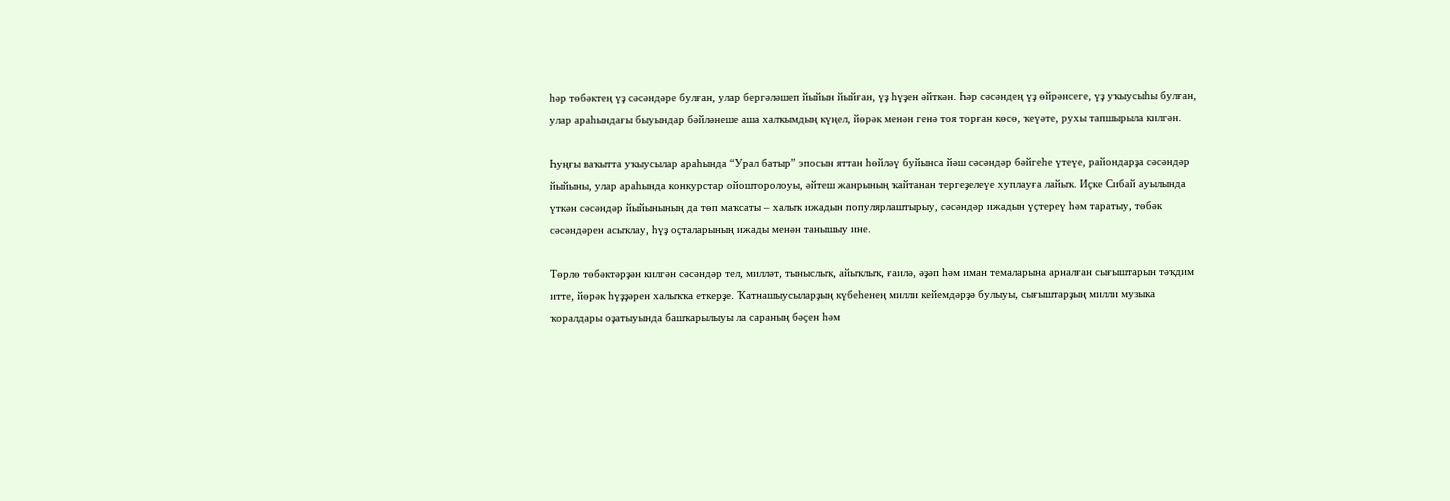һәр төбәктең үҙ сәсәндәре булған, улар бергәләшеп йыйын йыйған, үҙ һүҙен әйткән. Һәр сәсәндең үҙ өйрәнсеге, үҙ уҡыусыһы булған, улар араһындағы быуындар бәйләнеше аша халҡымдың күңел, йөрәк менән генә тоя торған көсө, ҡеүәте, рухы тапшырыла килгән.

Һуңғы ваҡытта уҡыусылар араһында “Урал батыр” эпосын яттан һөйләү буйынса йәш сәсәндәр бәйгеһе үтеүе, райондарҙа сәсәндәр йыйыны, улар араһында конкурстар ойошторолоуы, әйтеш жанрының ҡайтанан тергеҙелеүе хуплауға лайыҡ. Иҫке Сибай ауылында үткән сәсәндәр йыйынының да төп маҡсаты – халыҡ ижадын популярлаштырыу, сәсәндәр ижадын үҫтереү һәм таратыу, төбәк сәсәндәрен асыҡлау, һүҙ оҫталарының ижады менән танышыу ине.

Төрлө төбәктәрҙән килгән сәсәндәр тел, милләт, тыныслыҡ, айыҡлыҡ, ғаилә, әҙәп һәм иман темаларына арналған сығыштарын тәҡдим итте, йөрәк һүҙҙәрен халыҡҡа еткерҙе. Ҡатнашыусыларҙың күбеһенең милли кейемдәрҙә булыуы, сығыштарҙың милли музыка ҡоралдары оҙатыуында башҡарылыуы ла сараның бәҫен һәм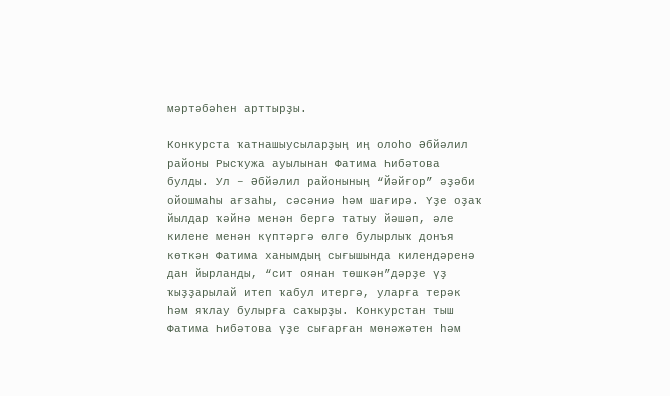мәртәбәһен арттырҙы.

Конкурста ҡатнашыусыларҙың иң олоһо Әбйәлил районы Рысҡужа ауылынан Фатима Һибәтова булды. Ул – Әбйәлил районының “Йәйғор” әҙәби ойошмаһы ағзаһы, сәсәниә һәм шағирә. Үҙе оҙаҡ йылдар ҡәйнә менән бергә татыу йәшәп, әле килене менән күптәргә өлгө булырлыҡ донъя көткән Фатима ханымдың сығышында килендәренә дан йырланды, “сит оянан төшкән”дәрҙе үҙ ҡыҙҙарылай итеп ҡабул итергә, уларға терәк һәм яҡлау булырға саҡырҙы. Конкурстан тыш Фатима Һибәтова үҙе сығарған мөнәжәтен һәм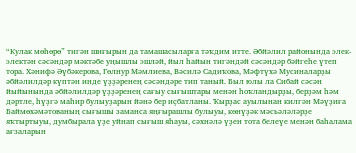“Кулак мөһөрө” тигән шиғырын да тамашасыларға тәҡдим итте. Әбйәлил районында элек-электән сәсәндәр мәктәбе уңышлы эшләй, йыл һайын тигәндәй сәсәндәр бәйгеһе үтеп тора. Хәнифә Әүбәкерова, Гөлнур Мәмлиева, Вәсилә Садиҡова, Мәфтүхә Мусиналарҙы әбйәлилдәр күптән инде үҙҙәренең сәсәндәре тип таный. Был юлы ла Сибай сәсән йыйынында әбйәлилдәр үҙҙәренең сағыу сығыштары менән һоҡландырҙы, берҙәм һәм дәртле, һүҙгә маһир булыуҙарын йәнә бер иҫбатланы. Ҡырҙас ауылынан килгән Мәүҙиға Баймөхәмәтованың сығышы заманса яңғырашлы булыуы, көнүҙәк мәсьәләләрҙе яҡтыртыуы, думбырала үҙе уйнап сығыш яһауы, сәхнәлә үҙен тота белеүе менән баһалама ағзаларын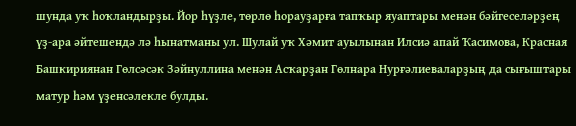шунда уҡ һоҡландырҙы. Йор һүҙле, төрлө һорауҙарға тапҡыр яуаптары менән бәйгеселәрҙең үҙ-ара әйтешендә лә һынатманы ул. Шулай уҡ Хәмит ауылынан Илсиә апай Ҡасимова, Красная Башкириянан Гөлсәсәк Зәйнуллина менән Асҡарҙан Гөлнара Нурғәлиеваларҙың да сығыштары матур һәм үҙенсәлекле булды.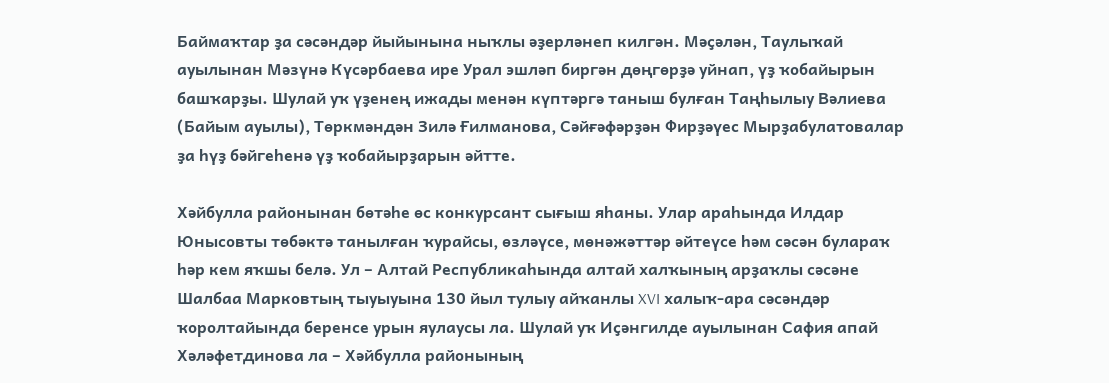Баймаҡтар ҙа сәсәндәр йыйынына ныҡлы әҙерләнеп килгән. Мәҫәлән, Таулыҡай ауылынан Мәзүнә Күсәрбаева ире Урал эшләп биргән дөңгөрҙә уйнап, үҙ ҡобайырын башҡарҙы. Шулай уҡ үҙенең ижады менән күптәргә таныш булған Таңһылыу Вәлиева (Байым ауылы), Төркмәндән Зилә Ғилманова, Сәйғәфәрҙән Фирҙәүес Мырҙабулатовалар ҙа һүҙ бәйгеһенә үҙ ҡобайырҙарын әйтте.

Хәйбулла районынан бөтәһе өс конкурсант сығыш яһаны. Улар араһында Илдар Юнысовты төбәктә танылған ҡурайсы, өзләүсе, мөнәжәттәр әйтеүсе һәм сәсән булараҡ һәр кем яҡшы белә. Ул – Алтай Республикаһында алтай халҡының арҙаҡлы сәсәне Шалбаа Марковтың тыуыуына 130 йыл тулыу айҡанлы XVI халыҡ-ара сәсәндәр ҡоролтайында беренсе урын яулаусы ла. Шулай уҡ Иҫәнгилде ауылынан Сафия апай Хәләфетдинова ла – Хәйбулла районының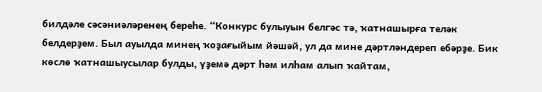билдәле сәсәниәләренең береһе. “Конкурс булыуын белгәс тә, ҡатнашырға теләк белдерҙем. Был ауылда минең ҡоҙағыйым йәшәй, ул да мине дәртләндереп ебәрҙе. Бик көслө ҡатнашыусылар булды, үҙемә дәрт һәм илһам алып ҡайтам,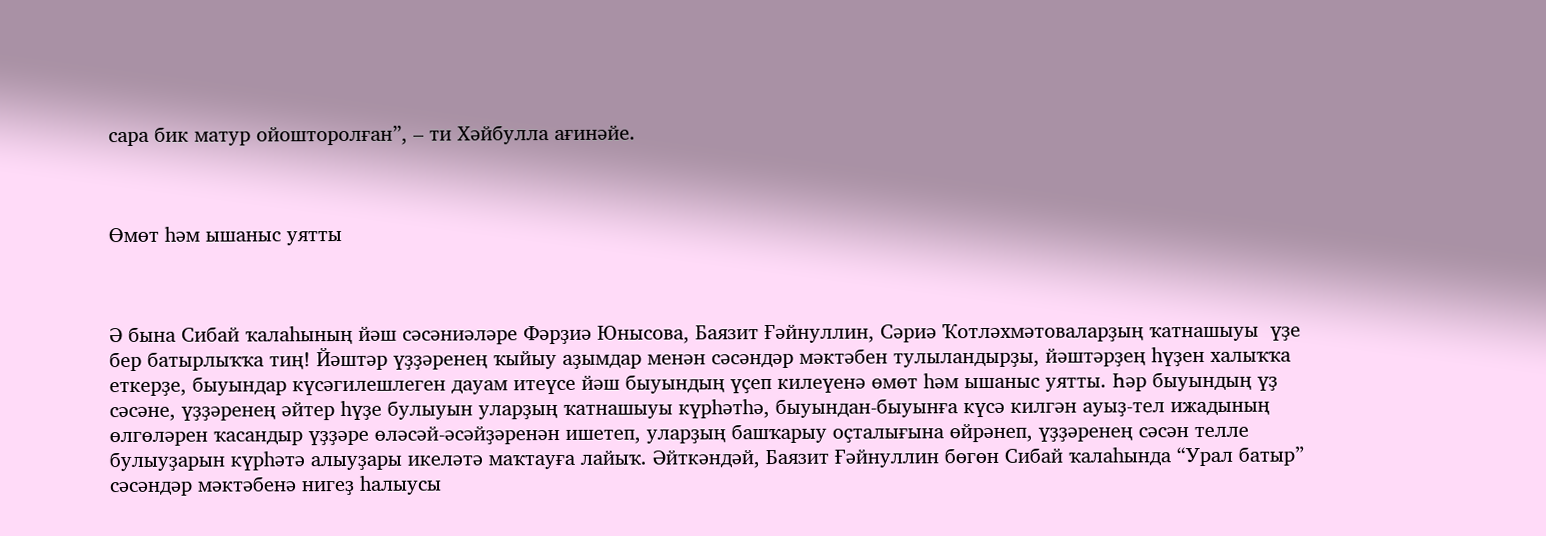сара бик матур ойошторолған”, – ти Хәйбулла ағинәйе.



Өмөт һәм ышаныс уятты



Ә бына Сибай ҡалаһының йәш сәсәниәләре Фәрҙиә Юнысова, Баязит Ғәйнуллин, Сәриә Ҡотләхмәтоваларҙың ҡатнашыуы  үҙе бер батырлыҡҡа тиң! Йәштәр үҙҙәренең ҡыйыу аҙымдар менән сәсәндәр мәктәбен тулыландырҙы, йәштәрҙең һүҙен халыҡҡа еткерҙе, быуындар күсәгилешлеген дауам итеүсе йәш быуындың үҫеп килеүенә өмөт һәм ышаныс уятты. Һәр быуындың үҙ сәсәне, үҙҙәренең әйтер һүҙе булыуын уларҙың ҡатнашыуы күрһәтһә, быуындан-быуынға күсә килгән ауыҙ-тел ижадының өлгөләрен ҡасандыр үҙҙәре өләсәй-әсәйҙәренән ишетеп, уларҙың башҡарыу оҫталығына өйрәнеп, үҙҙәренең сәсән телле булыуҙарын күрһәтә алыуҙары икеләтә маҡтауға лайыҡ. Әйткәндәй, Баязит Ғәйнуллин бөгөн Сибай ҡалаһында “Урал батыр” сәсәндәр мәктәбенә нигеҙ һалыусы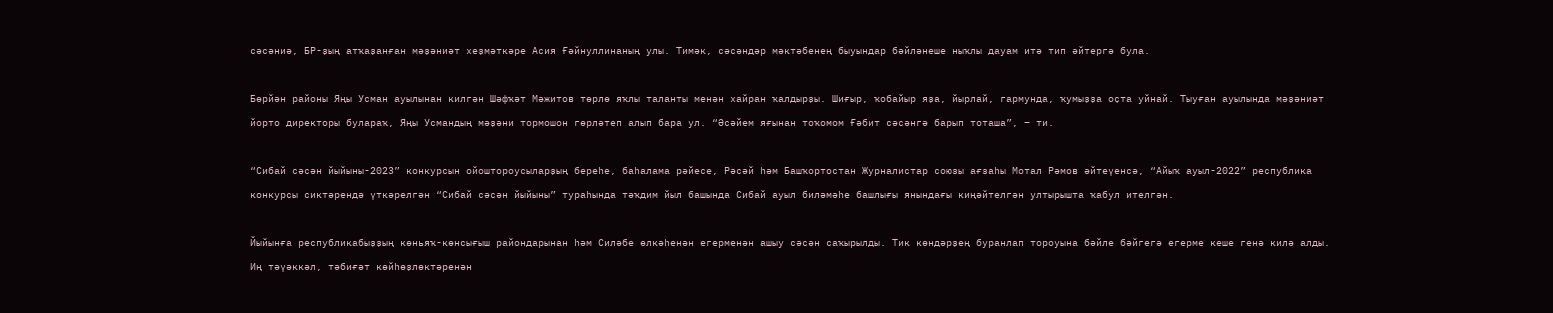сәсәниә, БР-ҙың атҡаҙанған мәҙәниәт хеҙмәткәре Асия Ғәйнуллинаның улы. Тимәк, сәсәндәр мәктәбенең быуындар бәйләнеше ныҡлы дауам итә тип әйтергә була.

Бөрйән районы Яңы Усман ауылынан килгән Шәфҡәт Мәжитов төрлө яҡлы таланты менән хайран ҡалдырҙы. Шиғыр, ҡобайыр яҙа, йырлай, гармунда, ҡумыҙҙа оҫта уйнай. Тыуған ауылында мәҙәниәт йорто директоры булараҡ, Яңы Усмандың мәҙәни тормошон гөрләтеп алып бара ул. “Әсәйем яғынан тоҡомом Ғәбит сәсәнгә барып тоташа”, – ти.

“Сибай сәсән йыйыны-2023” конкурсын ойоштороусыларҙың береһе, баһалама рәйесе, Рәсәй һәм Башҡортостан Журналистар союзы ағзаһы Мотал Рәмов әйтеүенсә, “Айыҡ ауыл-2022” республика конкурсы сиктәрендә үткәрелгән “Сибай сәсән йыйыны” тураһында тәҡдим йыл башында Сибай ауыл биләмәһе башлығы янындағы киңәйтелгән ултырышта ҡабул ителгән.

Йыйынға республикабыҙҙың көньяҡ-көнсығыш райондарынан һәм Силәбе өлкәһенән егерменән ашыу сәсән саҡырылды. Тик көндәрҙең буранлап тороуына бәйле бәйгегә егерме кеше генә килә алды. Иң тәүәккәл, тәбиғәт көйһөҙлөктәренән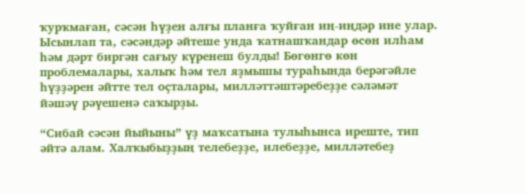ҡурҡмаған, сәсән һүҙен алғы планға ҡуйған иң-иңдәр ине улар. Ысынлап та, сәсәндәр әйтеше унда ҡатнашҡандар өсөн илһам һәм дәрт биргән сағыу күренеш булды! Бөгөнгө көн проблемалары, халыҡ һәм тел яҙмышы тураһында берәгәйле һүҙҙәрен әйтте тел оҫталары, милләттәштәребеҙҙе сәләмәт йәшәү рәүешенә саҡырҙы.

“Сибай сәсән йыйыны” үҙ маҡсатына тулыһынса иреште, тип әйтә алам. Халҡыбыҙҙың телебеҙҙе, илебеҙҙе, милләтебеҙ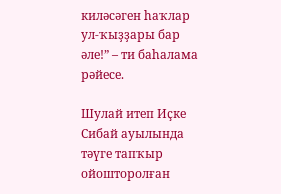киләсәген һаҡлар ул-ҡыҙҙары бар әле!” – ти баһалама рәйесе.

Шулай итеп Иҫке Сибай ауылында тәүге тапҡыр ойошторолған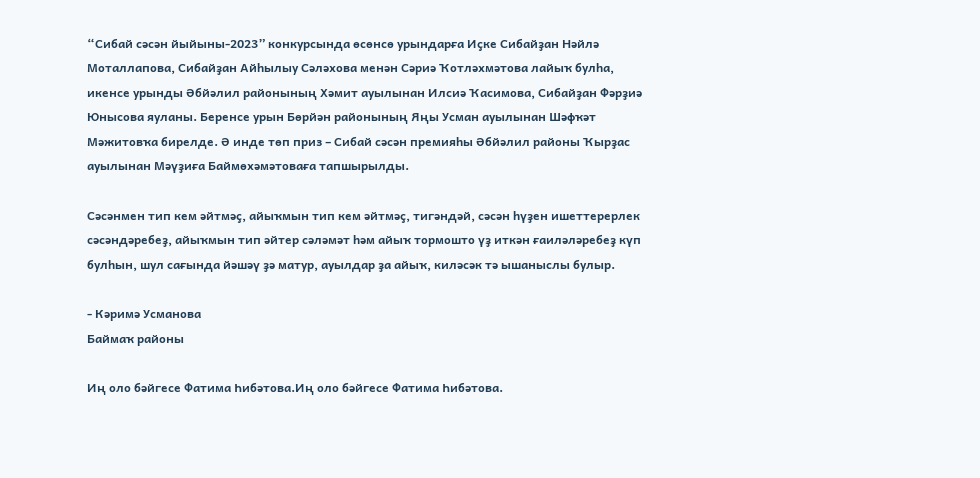“Сибай сәсән йыйыны-2023” конкурсында өсөнсө урындарға Иҫке Сибайҙан Нәйлә Моталлапова, Сибайҙан Айһылыу Сәләхова менән Сәриә Ҡотләхмәтова лайыҡ булһа, икенсе урынды Әбйәлил районының Хәмит ауылынан Илсиә Ҡасимова, Сибайҙан Фәрҙиә Юнысова яуланы. Беренсе урын Бөрйән районының Яңы Усман ауылынан Шәфҡәт Мәжитовҡа бирелде. Ә инде төп приз – Сибай сәсән премияһы Әбйәлил районы Ҡырҙас ауылынан Мәүҙиға Баймөхәмәтоваға тапшырылды.

Сәсәнмен тип кем әйтмәҫ, айыҡмын тип кем әйтмәҫ, тигәндәй, сәсән һүҙен ишеттерерлек сәсәндәребеҙ, айыҡмын тип әйтер сәләмәт һәм айыҡ тормошто үҙ иткән ғаиләләребеҙ күп булһын, шул сағында йәшәү ҙә матур, ауылдар ҙа айыҡ, киләсәк тә ышаныслы булыр.

- Кәримә Усманова
Баймаҡ районы

Иң оло бәйгесе Фатима Һибәтова.Иң оло бәйгесе Фатима Һибәтова.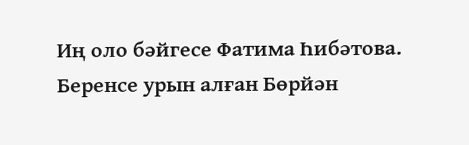Иң оло бәйгесе Фатима Һибәтова.
Беренсе урын алған Бөрйән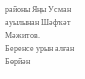районы Яңы Усман ауылынан Шәфҡәт Мәжитов.
Беренсе урын алған Бөрйән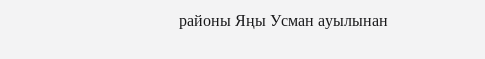районы Яңы Усман ауылынан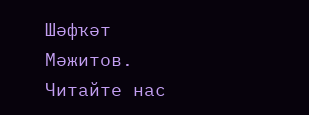Шәфҡәт Мәжитов.
Читайте нас